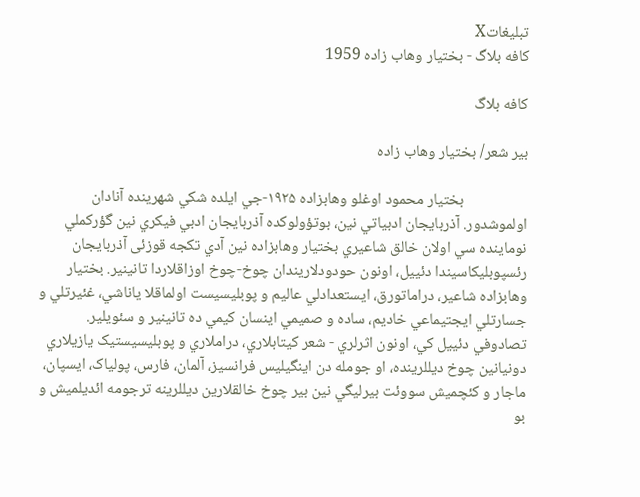تبليغاتX
کافه بلاگ - بختیار وهاب زاده 1959

کافه بلاگ

بیر شعر/ بختیار وهاب زاده

                  بختيار محمود اوغلو وهابزاده ۱۹۲۵-جي ايلده شکي شهرینده آنادان اولموشدور. آذربايجان ادبياتي نين، بوتؤولوکده آذربايجان ادبي فيکري نين گؤرکملي نوماينده سي اولان خالق شاعيري بختيار وهابزاده نين آدي تکجه قوزئی آذربایجان رئسپوبليکاسیندا دئييل، اونون حودودلاريندان چوخ-چوخ اوزاقلاردا تانينير. بختيار وهابزاده شاعير، دراماتورق، ايستعدادلي عاليم و پوبليسيست اولماقلا ياناشي، غئيرتلي و جسارتلي ايجتيماعي خاديم، ساده و صميمي اينسان کيمي ده تانينير و سئويلير. تصادوفي دئييل کي، اونون اثرلري - شعر کيتابلاري، دراملاري و پوبليسيستيک يازيلاري دونيانين چوخ ديللرينده، او جومله دن اينگيليس فرانسيز، آلمان، فارس، پولياک، ايسپان، ماجار و کئچميش سووئت بيرليگي نين بير چوخ خالقلارين ديللرينه ترجومه ائديلميش و بو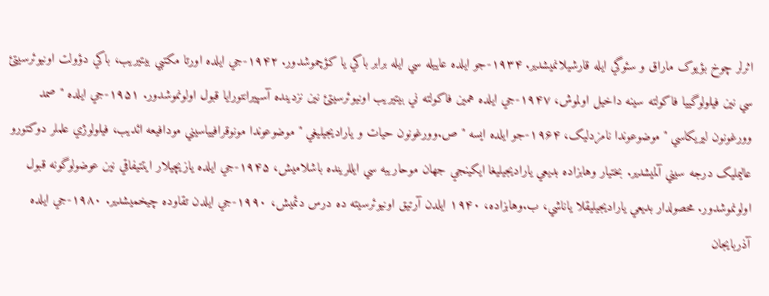اثرلر چوخ بؤيوک ماراق و سئوگي ايله قارشيلانميشدير. ۱۹۳۴-جو ايلده عاييله سي ايله برابر باکي يا کؤچموشدور. ۱۹۴۲-جي ايلده اورتا مکتبي بيتيريب، باکي دؤولت اونيوئرسيتئ سي نين فيلولوگييا فاکولته سينه داخيل اولموش، ۱۹۴۷-جي ايلده همين فاکولته ني بيتيريب اونيوئرسيتئ نين نزدينده آسپيرانتورايا قبول اولونموشدور. ۱۹۵۱-جي ايلده " صمد وورغونون ليريکاسي " موضوعوندا نامزدليک، ۱۹۶۴-جو ايلده ايسه " ص.وورغونون حيات و ياراديجيليغي " موضوعوندا مونوقرافيياسيني مودافيعه ائديب، فيلولوژي علملر دوکتورو عاليمليک درجه سيني آلميشدير. بختيار وهابزاده بديعي ياراديجيليغا ايکينجي جهان موحاريبه سي ايللرينده باشلاميش، ۱۹۴۵-جي ايلده يازيچيلار ايتتيفاقي نين عوضولوگونه قبول اولونموشدور. محصولدار بديعي ياراديجيليقلا ياناشي، ب.وهابزاده، ۱۹۴۰ ايلدن آرتيق اونيوئرسيته ده درس دئميش، ۱۹۹۰-جي ايلدن تقاوده چيخميشدير. ۱۹۸۰-جي ايلده آذربايجان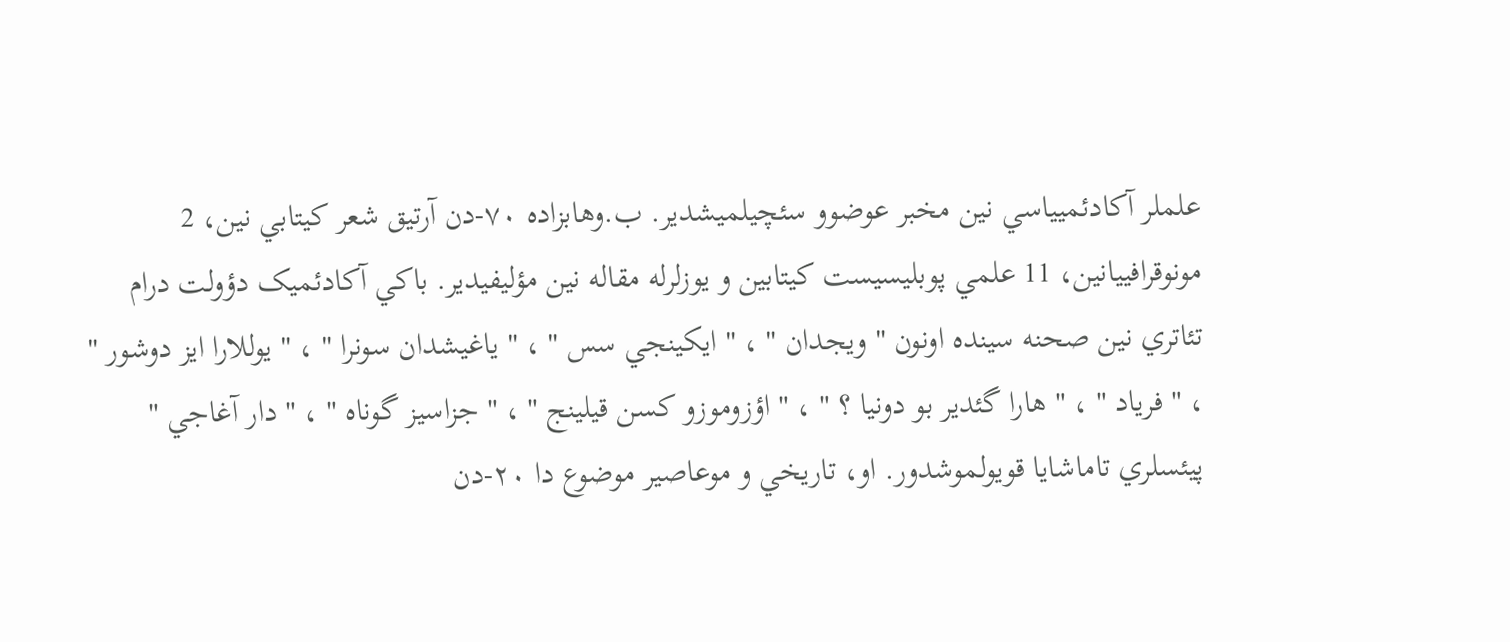علملر آکادئميياسي نين مخبر عوضوو سئچيلميشدير. ب.وهابزاده ۷۰-دن آرتيق شعر کيتابي نين، 2 مونوقرافييانين، 11 علمي پوبليسيست کيتابين و يوزلرله مقاله نين مؤليفيدير. باکي آکادئميک دؤولت درام تئاتري نين صحنه سينده اونون " ويجدان " ، " ايکينجي سس " ، " ياغيشدان سونرا " ، " يوللارا ايز دوشور " ، " فرياد " ، " هارا گئدير بو دونيا ؟ " ، " اؤزوموزو کسن قيلينج " ، " جزاسيز گوناه " ، " دار آغاجي " پيئسلري تاماشايا قويولموشدور. او، تاريخي و موعاصير موضوع دا ۲۰-دن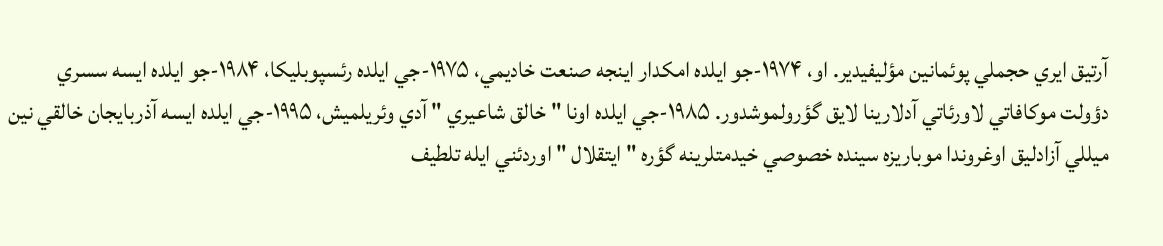آرتيق ايري حجملي پوئمانين مؤليفيدير. او، ۱۹۷۴-جو ايلده امکدار اينجه صنعت خاديمي، ۱۹۷۵-جي ايلده رئسپوبليکا، ۱۹۸۴-جو ايلده ايسه سسري دؤولت موکافاتي لاورئاتي آدلارينا لايق گؤرولموشدور. ۱۹۸۵-جي ايلده اونا " خالق شاعيري " آدي وئريلميش، ۱۹۹۵-جي ايلده ايسه آذربايجان خالقي نين ميللي آزادليق اوغروندا موباريزه سينده خصوصي خيدمتلرينه گؤره " ايتقلال " اوردئني ايله تلطيف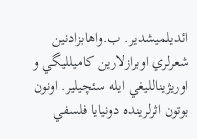ائديلميشدير. ب.واهابزادنين شعرلري اوبرازلارين کاميلليگي و اوريژينالليغي ايله سئچيلير. اونون بوتون اثرلرينده دونيايا فلسفي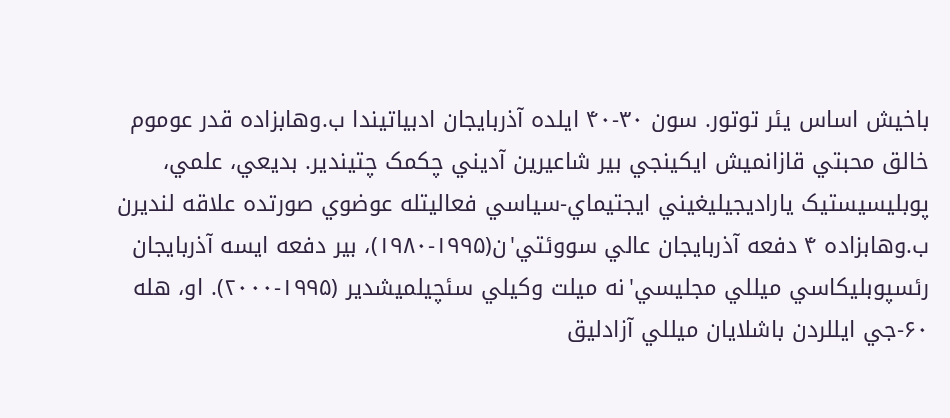باخيش اساس يئر توتور. سون ۳۰-۴۰ ايلده آذربايجان ادبياتيندا ب.وهابزاده قدر عوموم خالق محبتي قازانميش ايکينجي بير شاعيرين آديني چکمک چتيندير. بديعي، علمي، پوبليسيستيک ياراديجيليغيني ايجتيماي-سياسي فعاليتله عوضوي صورتده علاقه لنديرن ب.وهابزاده ۴ دفعه آذربايجان عالي سووئتي'ن(۱۹۹۵-۱۹۸۰)، بیر دفعه ايسه آذربايجان رئسپوبليکاسي ميللي مجليسي'نه ميلت وکيلي سئچيلميشدير (۱۹۹۵-۲۰۰۰). او، هله ۶۰-جي ايللردن باشلايان ميللي آزادليق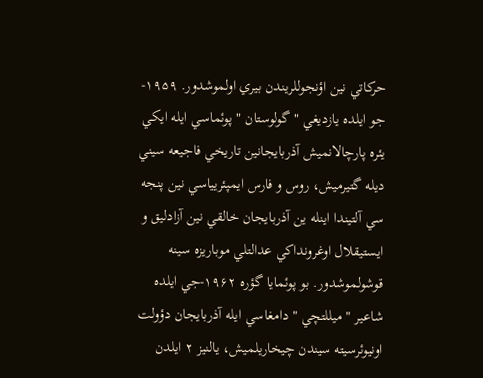حرکاتي نين اؤنجوللريندن بيري اولموشدور. ۱۹۵۹-جو ايلده يازديغي " گولوستان " پوئماسي ايله ايکي يئره پارچالانميش آذربايجانين تاريخي فاجيعه سيني ديله گتيرميش، روس و فارس ايمپئريياسي نين پنجه سي آلتيندا اينله ين آذربايجان خالقي نين آزادليق و ايستيقلال اوغرونداکي عدالتلي موباريزه سينه قوشولموشدور. بو پوئمايا گؤره ۱۹۶۲-جي ايلده شاعير " ميللتچي " دامغاسي ايله آذربايجان دؤولت اونيوئرسيته سیندن چيخاريلميش، يالنيز ۲ ايلدن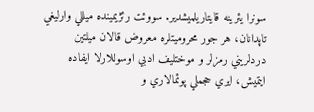سونرا يئرينه قايتاريلميشدير. سووئت رئژيمينده ميللي وارليغي تاپدانان، هر جور محروميتلره معروض قالان ميلتين دردلريني رمزلر و موختليف ادبي اوسوللارلا ايفاده ايتميش، ايري حجملي پوئمالاري و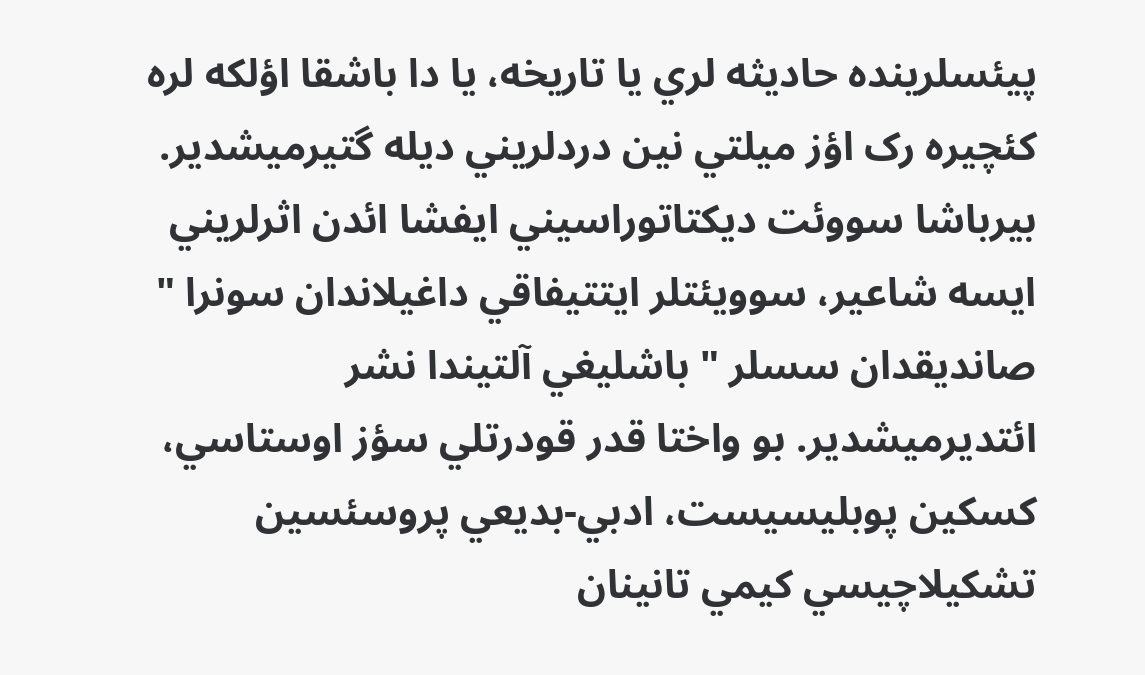پيئسلرينده حاديثه لري يا تاريخه، يا دا باشقا اؤلکه لره کئچيره رک اؤز ميلتي نين دردلريني ديله گتيرميشدير. بيرباشا سووئت ديکتاتوراسيني ايفشا ائدن اثرلريني ايسه شاعير، سوويئتلر ايتتيفاقي داغيلاندان سونرا " صانديقدان سسلر " باشليغي آلتيندا نشر ائتديرميشدير. بو واختا قدر قودرتلي سؤز اوستاسي، کسکين پوبليسيست، ادبي-بديعي پروسئسين تشکيلاچيسي کيمي تانينان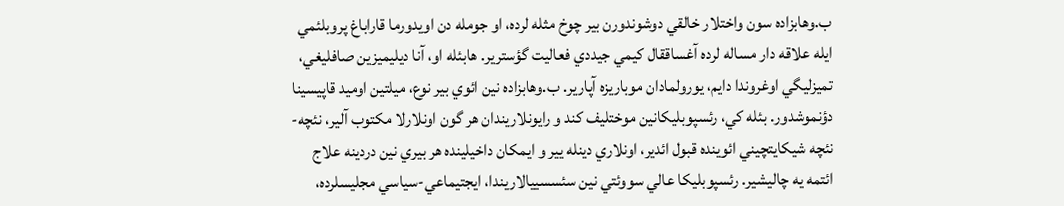ب.وهابزاده سون واختلار خالقي دوشوندورن بير چوخ مثله لرده، او جومله دن اويدورما قاراباغ پروبلئمي ايله علاقه دار مساله لرده آغساققال کيمي جيددي فعاليت گؤسترير. هابئله او، آنا ديليميزين صافليغي، تميزليگي اوغروندا دايم، يورولمادان موباريزه آپارير. ب.وهابزاده نين ائوي بير نوع، ميلتين اوميد قاپيسينا دؤنموشدور. بئله کي، رئسپوبليکانين موختليف کند و رايونلاريندان هر گون اونلارلا مکتوب آلير، نئچه-نئچه شيکايتچيني ائوينده قبول ائدير، اونلاري دينله يير و ايمکان داخيلينده هر بيري نين دردينه علاج ائتمه يه چاليشير. رئسپوبليکا عالي سووئتي نين سئسسييالاريندا، ايجتيماعي-سياسي مجليسلرده،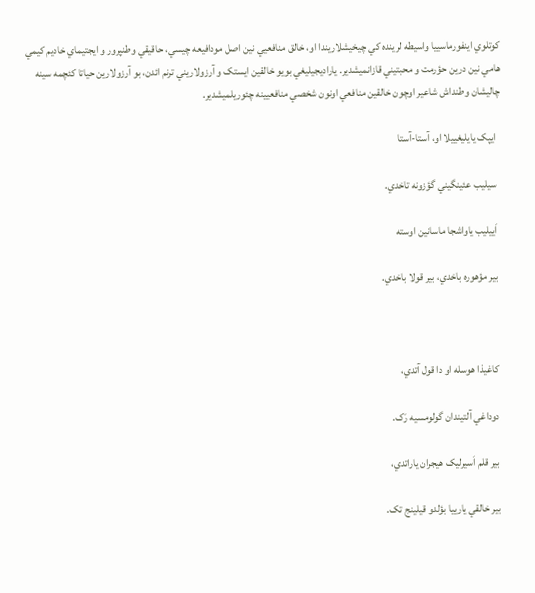کوتلوي اينفورماسييا واسيطه لرينده کي چيخيشلاريندا او، خالق منافعيي نين اصل مودافيعه چيسي، حاقيقي وطنپرور و ايجتيماي خاديم کيمي هامي نين درين حؤرمت و محبتيني قازانميشدير. ياراديجيليغي بويو خالقين ايستک و آرزولاريني ترنم ائدن، بو آرزولارين حياتا کئچمه سينه چاليشان وطنداش شاعير اوچون خالقين منافعي اونون شخصي منافعيينه چئوريلميشدير.

  ايپک يايليغييلا او، آستا-آستا

  سيليب عئينگيني گؤزونه تاخدي.

  اَييليب ياواشجا ماسانين اوسته

  بير مؤهوره باخدي، بير قولا باخدي.



  کاغيذا هوسله او دا قول آتدي،

  دوداغي آلتيندان گولومسيه رَک.

  بير قلم اَسیرليک هيجران ياراتدي،

  بير خالقي يارييا بؤلدو قيلينج تک.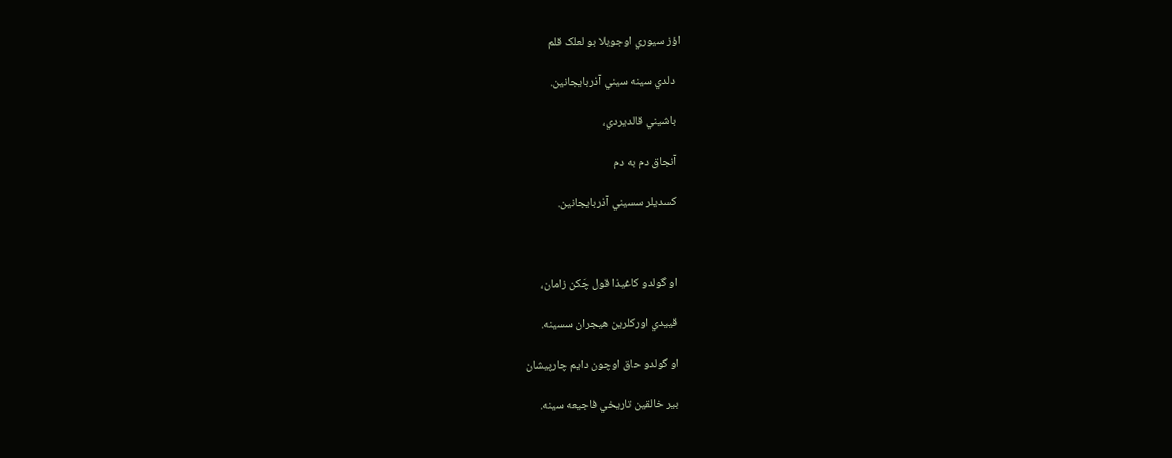اؤز سيوري اوجويلا بو لعلک قلم

  دلدي سينه سيني آذربايجانين.

  باشيني قالديردي،

  آنجاق دم به دم

  کسديلر سسيني آذربايجانين.



  او گولدو کاغيذا قول چَکن زامان،

  قييدي اورکلرين هيجران سسينه.

  او گولدو حاق اوچون دايم چارپيشان

  بير خالقين تاريخي فاجيعه سينه.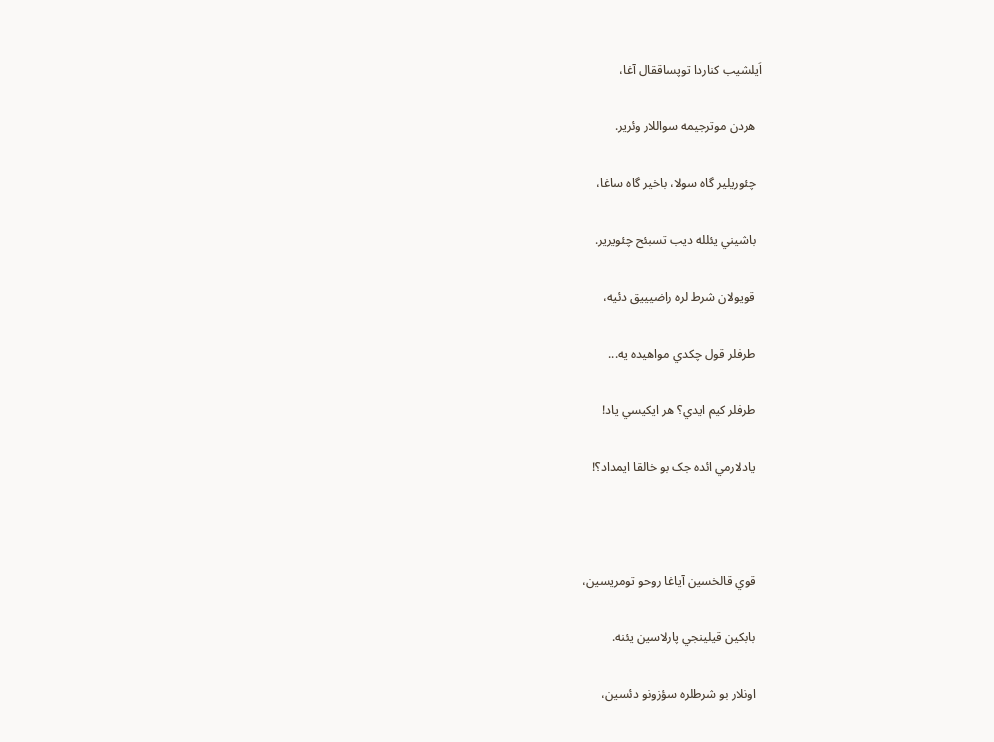اَيلشيب کناردا توپساققال آغا،

  هردن موترجيمه سواللار وئرير.

  چئوريلير گاه سولا، باخير گاه ساغا،

  باشيني يئلله ديب تسبئح چئويرير.

  قويولان شرط لره راضيييق دئيه،

  طرفلر قول چکدي مواهيده يه...

  طرفلر کيم ايدي؟ هر ايکيسي ياد!

  يادلارمي ائده جک بو خالقا ايمداد؟!



  قوي قالخسين آياغا روحو تومريسين،

  بابکين قيلينجي پارلاسين يئنه.

  اونلار بو شرطلره سؤزونو دئسين،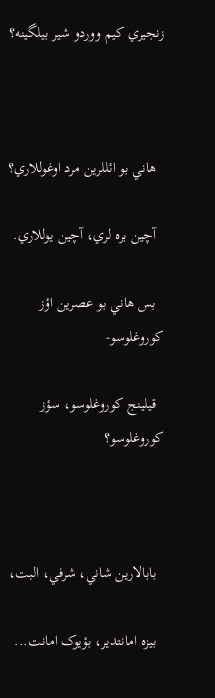زنجيري کيم ووردو شير بيلگينه؟



  هاني بو ائللرين مرد اوغوللاري؟

  آچين بره لري، آچين يوللاري.

  بس هاني بو عصرين اؤز کوروغلوسو-

  قيلينج کوروغلوسو، سؤز کوروغلوسو؟



  بابالارين شاني، شرفي، البت،

  بيزه امانتدير، بؤيوک امانت...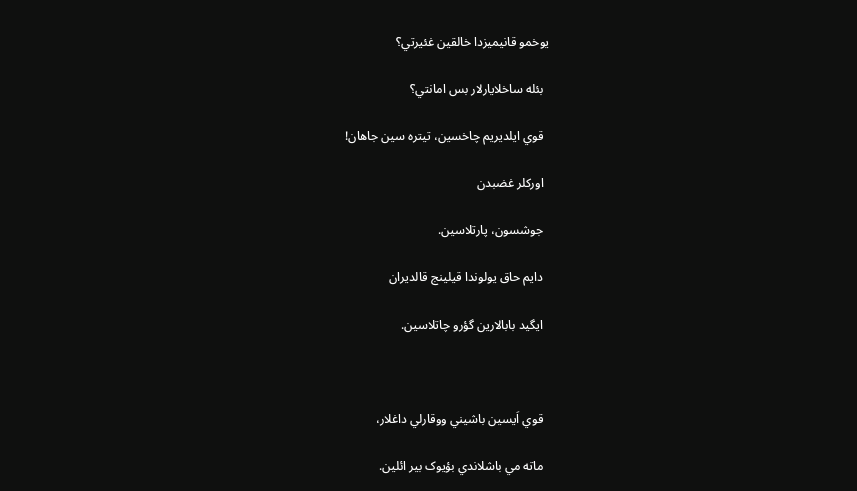يوخمو قانيميزدا خالقين غئيرتي؟

  بئله ساخلايارلار بس امانتي؟

  قوي ايلديريم چاخسين، تيتره سين جاهان!

  اورکلر غضبدن

  جوشسون، پارتلاسين.

  دايم حاق يولوندا قيلينج قالديران

  ايگيد بابالارين گؤرو چاتلاسين.



  قوي اَيسين باشيني ووقارلي داغلار،

  ماته مي باشلاندي بؤيوک بير ائلين.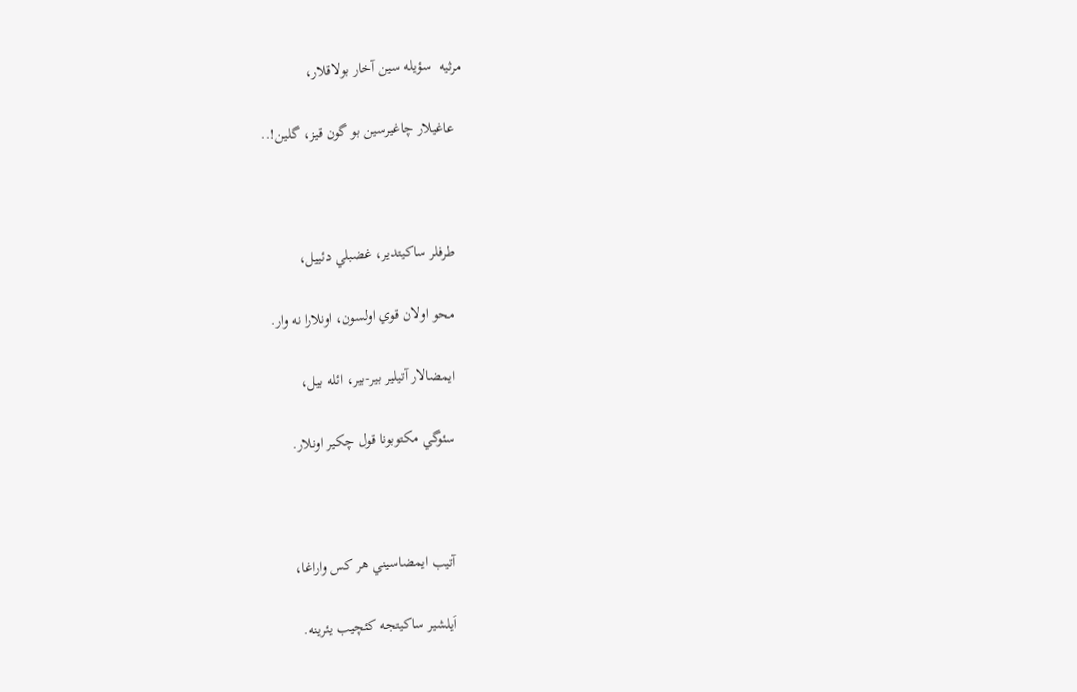مرثيه  سؤيله سين آخار بولاقلار،

  عاغيلار چاغيرسين بو گون قيز، گلين!..



  طرفلر ساکيتدير، غضبلي دئييل،

  محو اولان قوي اولسون، اونلارا نه وار.

  ايمضالار آتيلير بير-بير، ائله بيل،

  سئوگي مکتوبونا قول چکير اونلار.



  آتيب ايمضاسيني هر کس واراغا،

  اَيلشير ساکيتجه کئچيب يئرينه.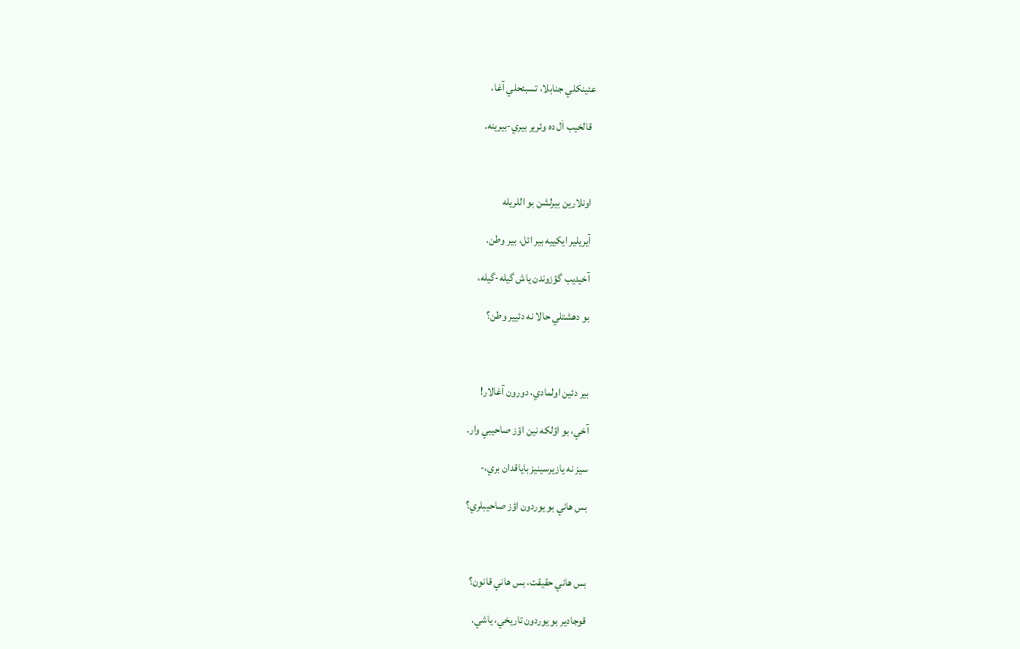عئينکلي جنابلا، تسبئحلي آغا،

  قالخيب اَل ده وئرير بيري-بيرينه.



  اونلارين بيرلشن بو اللريله

  آيريلير ايکييه بير ائل، بير وطن.

  آخيديب گؤزوندن ياش گيله-گيله،

  بو دهشتلي حالا نه دئيير وطن؟



  بير دئين اولمادي، دورون آغالار!

  آخي، بو اؤلکه نين اؤز صاحيبي وار.

  سيز نه يازيرسينيز باياقدان بري،-

  بس هاني بو يوردون اؤز صاحيبلري؟



  بس هاني حقيقت، بس هاني قانون؟

  قوجادير بو يوردون تاريخي، ياشي.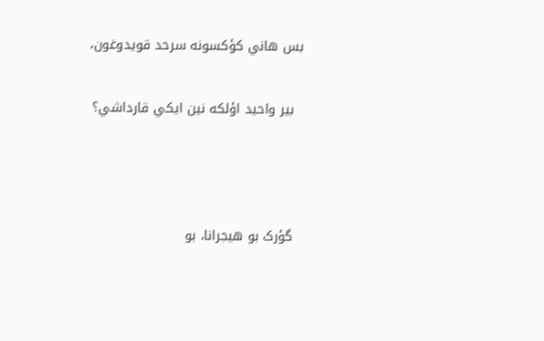بس هاني کؤکسونه سرحد قويدوغون،

  بير واحيد اؤلکه نين ايکي قارداشي؟



  گؤرک بو هيجرانا، بو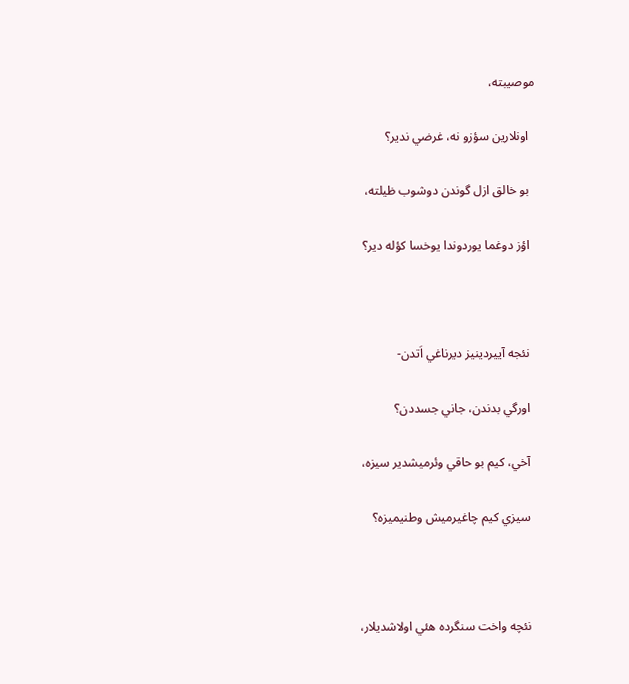موصيبته،

  اونلارين سؤزو نه، غرضي ندير؟

  بو خالق ازل گوندن دوشوب ظيلته،

  اؤز دوغما يوردوندا يوخسا کؤله دير؟



  نئجه آييردينيز ديرناغي اَتدن-

  اورگي بدندن، جاني جسددن؟

  آخي، کيم بو حاقي وئرميشدير سيزه،

  سيزي کيم چاغيرميش وطنيميزه؟



  نئچه واخت سنگرده هئي اولاشديلار،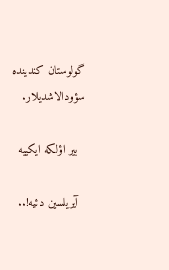گولوستان کندينده سؤودالاشديلار.

  بير اؤلکه ايکييه

  آيريلسين دئيه!..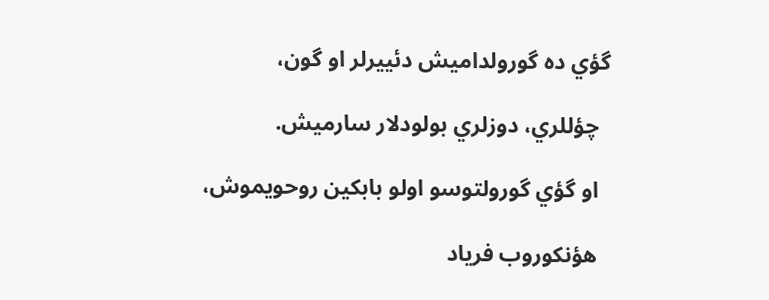گؤي ده گورولداميش دئييرلر او گون،

  چؤللري، دوزلري بولودلار سارميش.

  او گؤي گورولتوسو اولو بابکين روحويموش،

  هؤنکوروب فرياد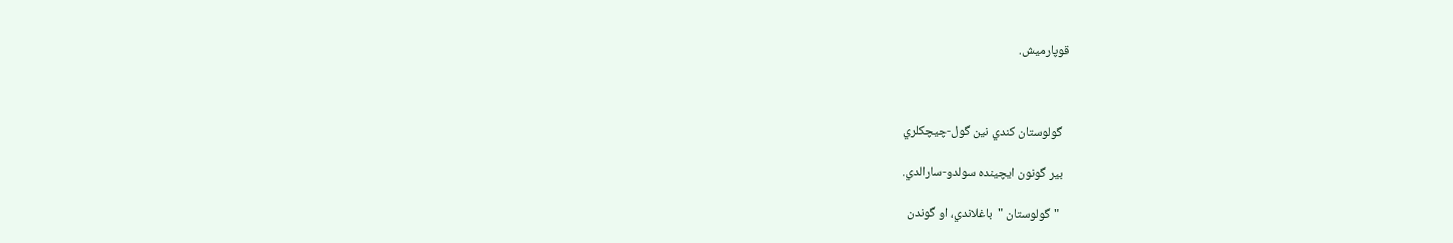قوپارميش.



  گولوستان کندي نين گول-چيچکلري

  بير گونون ايچينده سولدو-سارالدي.

   " گولوستان "  باغلاندي، او گوندن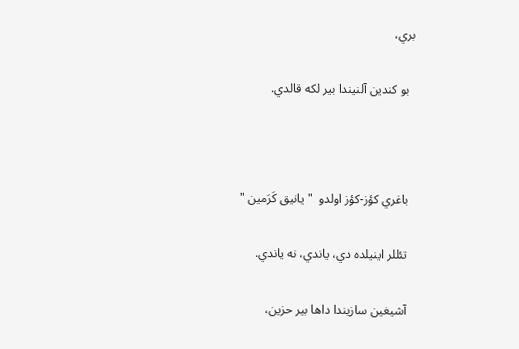بري،

  بو کندين آلنيندا بير لکه قالدي.



  باغري کؤز-کؤز اولدو  " يانيق کَرَمين "

  تئللر اينيلده دي، ياندي، نه ياندي.

  آشيغين سازيندا داها بير حزين،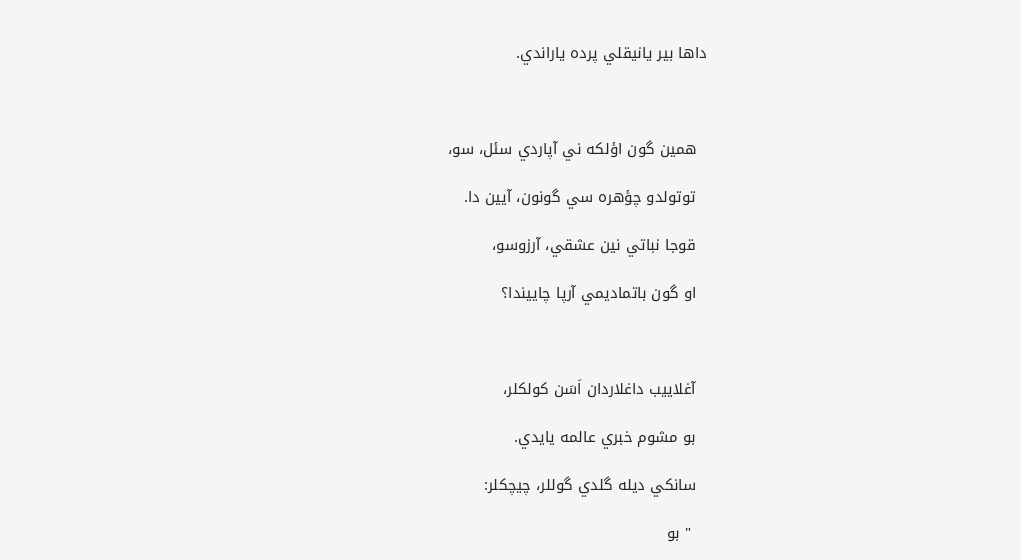داها بير يانيقلي پرده ياراندي.



  همين گون اؤلکه ني آپاردي سئل، سو،

  توتولدو چؤهره سي گونون، آيين دا.

  قوجا نباتي نين عشقي، آرزوسو،

  او گون باتماديمي آرپا چاييندا؟



  آغلاييب داغلاردان اَسَن کولکلر،

  بو مشوم خبري عالمه يايدي.

  سانکي ديله گلدي گوللر، چيچکلر:

   " بو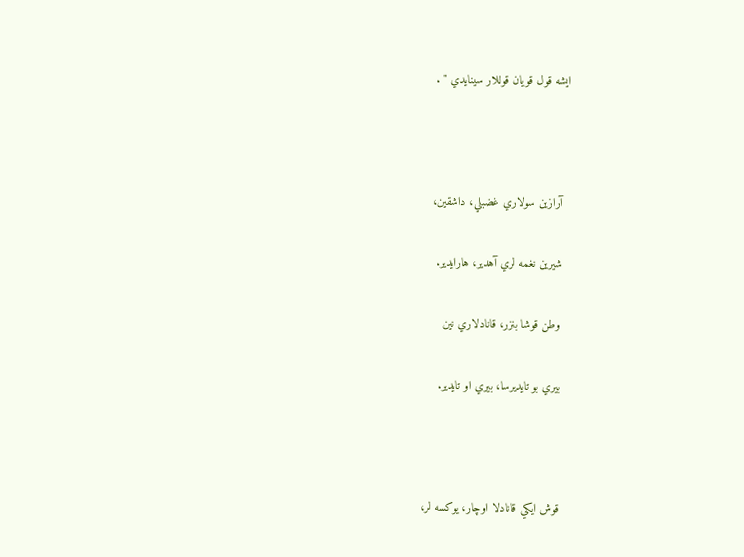ايشه قول قويان قوللار سينايدي " .



  آرازين سولاري غضبلي، داشقين،

  شيرين نغمه لري آهدير، هارايدير.

  وطن قوشا بنزر، قانادلاري نين

  بيري بو تايديرسا، بيري او تايدير.



  قوش ايکي قانادلا اوچار، يوکسه لر،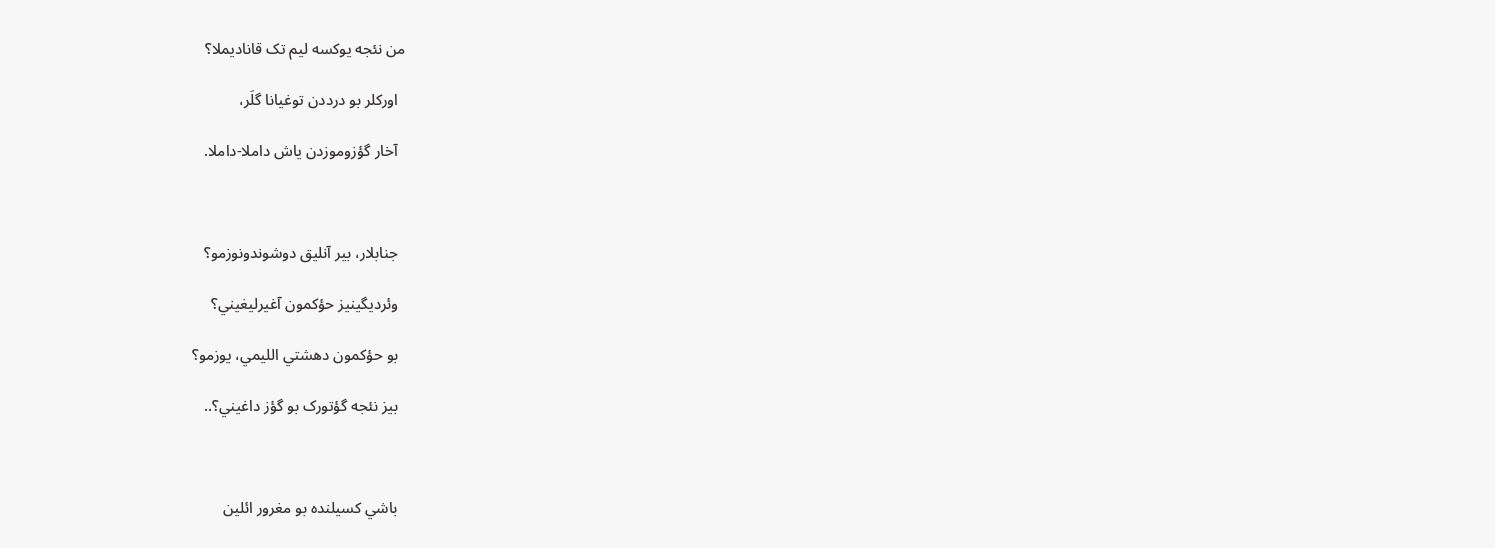من نئجه يوکسه ليم تک قاناديملا؟

  اورکلر بو درددن توغيانا گلَر،

  آخار گؤزوموزدن ياش داملا-داملا.



  جنابلار، بير آنليق دوشوندونوزمو؟

  وئرديگينيز حؤکمون آغيرليغيني؟

  بو حؤکمون دهشتي الليمي، يوزمو؟

  بيز نئجه گؤتورک بو گؤز داغيني؟..



  باشي کسيلنده بو مغرور ائلين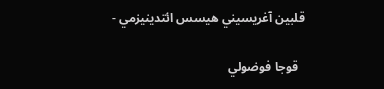قلبين آغريسيني هيسس ائتدينيزمي -

  قوجا فوضولي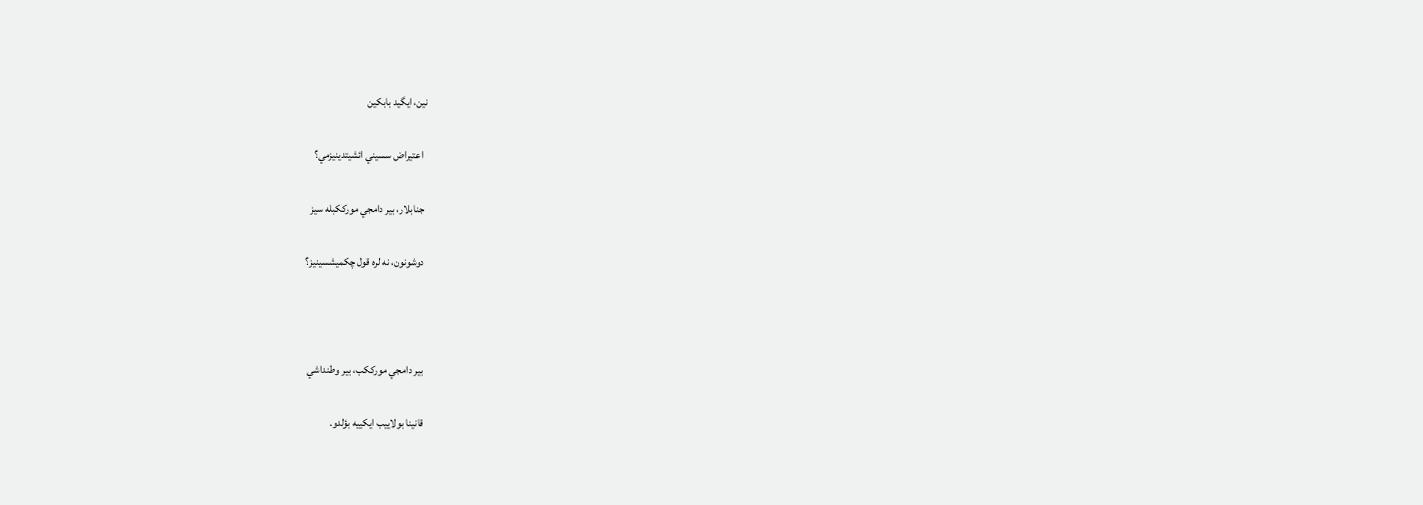نين، ايگيد بابکين

  اعتيراض سسيني ائشيتدينيزمي؟

  جنابلار، بير دامجي مورککبله سيز

  دوشونون، نه لره قول چکميشسينيز؟



  بير دامجي مورککب، بير وطنداشي

  قانينا بولاييب ايکييه بؤلدو.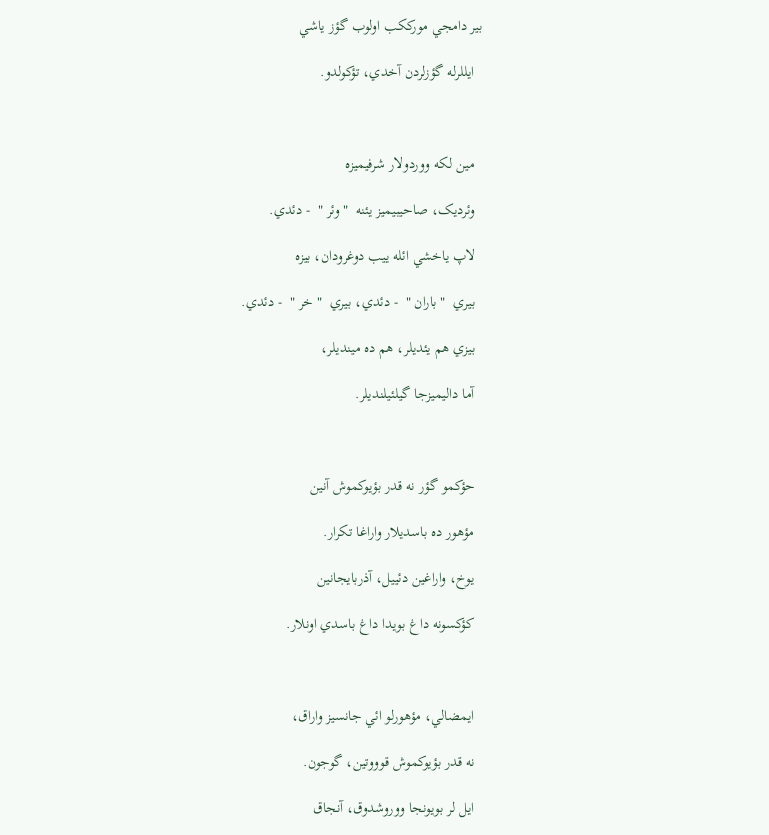بير دامجي مورککب اولوب گؤز ياشي

  ايللرله گؤزلردن آخدي، تؤکولدو.



  مين لکه ووردولار شرفيميزه

  وئرديک، صاحيبيميز يئنه  " وئر "  - دئدي.

  لاپ ياخشي ائله ييب دوغرودان، بيزه

  بيري  " باران "  - دئدي، بيري  " خر "  - دئدي.

  بيزي هم يئديلر، هم ده مينديلر،

  آما داليميزجا گيلئيلنديلر.



  حؤکمو گؤر نه قدر بؤيوکموش آنين

  مؤهور ده باسديلار واراغا تکرار.

  يوخ، واراغين دئييل، آذربايجانين

  کؤکسونه داغ بويدا داغ باسدي اونلار.



  ايمضالي، مؤهورلو ائي جانسيز واراق،

  نه قدر بؤيوکموش قوووتين، گوجون.

  ایل لر بويونجا ووروشدوق، آنجاق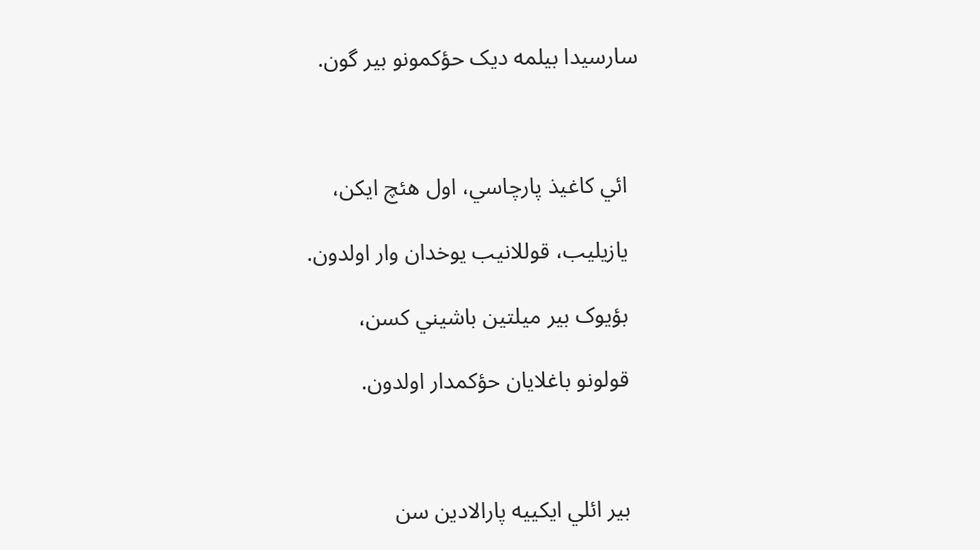سارسيدا بيلمه ديک حؤکمونو بير گون.



  ائي کاغيذ پارچاسي، اول هئچ ايکن،

  يازيليب، قوللانيب يوخدان وار اولدون.

  بؤيوک بير ميلتين باشيني کسن،

  قولونو باغلايان حؤکمدار اولدون.



  بير ائلي ايکييه پارالادين سن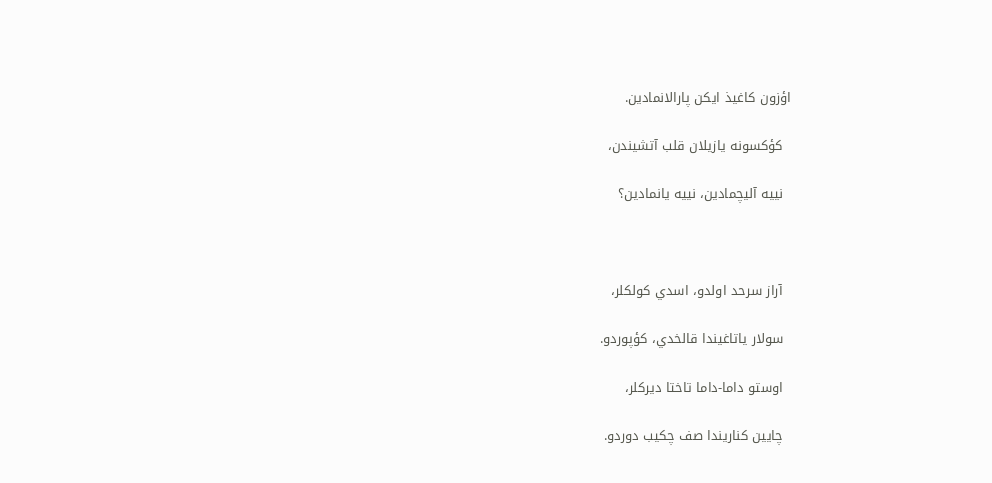اؤزون کاغيذ ايکن پارالانمادين.

  کؤکسونه يازيلان قلب آتشيندن،

  نييه آليچمادين، نييه يانمادين؟



  آراز سرحد اولدو، اسدي کولکلر،

  سولار ياتاغيندا قالخدي، کؤپوردو.

  اوستو داما-داما تاختا ديرکلر،

  چايين کناريندا صف چکيب دوردو.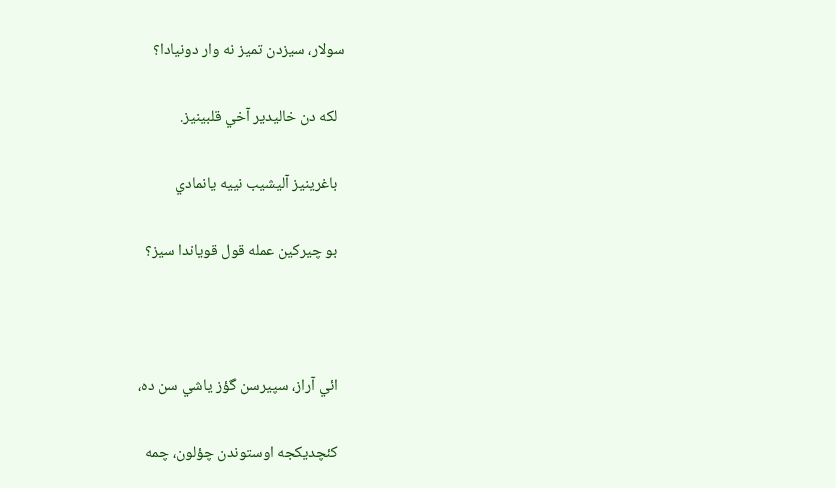سولار، سيزدن تميز نه وار دونيادا؟

  لکه دن خاليدير آخي قلبينيز.

  باغرينيز آليشيب نييه يانمادي

  بو چيرکين عمله قول قوياندا سيز؟



  ائي آراز، سپيرسن گؤز ياشي سن ده،

  کئچديکجه اوستوندن چؤلون، چمه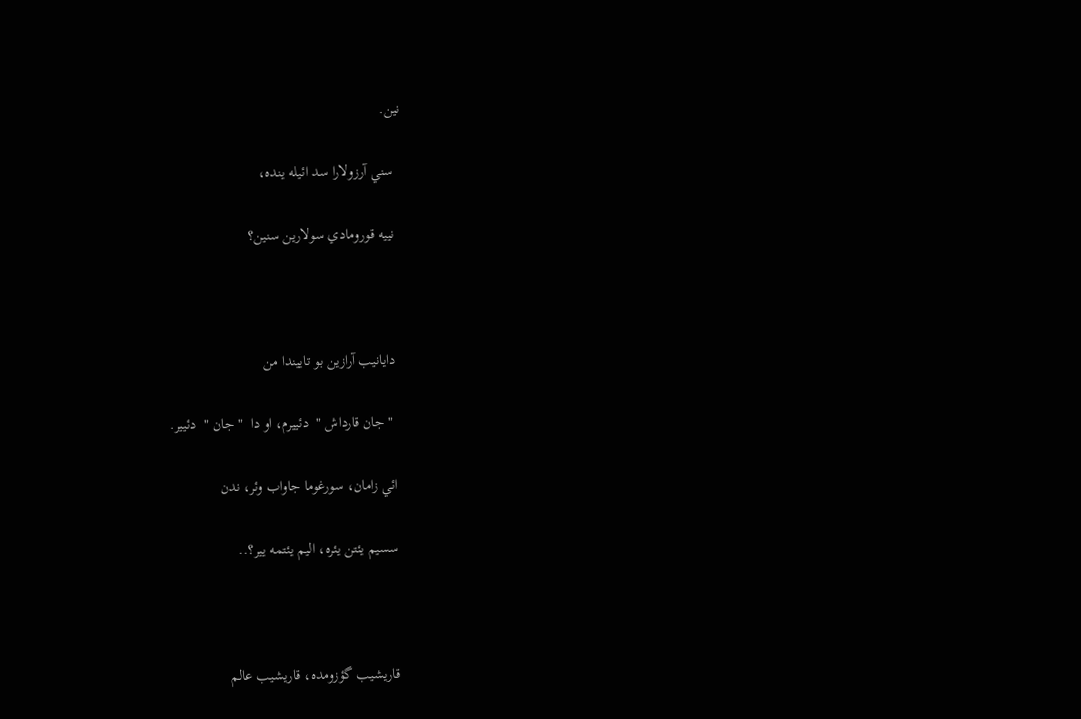نين.

  سني آرزولارا سد ائيله ينده،

  نييه قورومادي سولارين سنين؟



  دايانيب آرازين بو تاييندا من

   " جان قارداش "  دئييرم، او دا  " جان "  دئيير.

  ائي زامان، سورغوما جاواب وئر، ندن

  سسيم يئتن يئره، اليم يئتمه يير؟..



  قاريشيب گؤزومده، قاريشيب عالم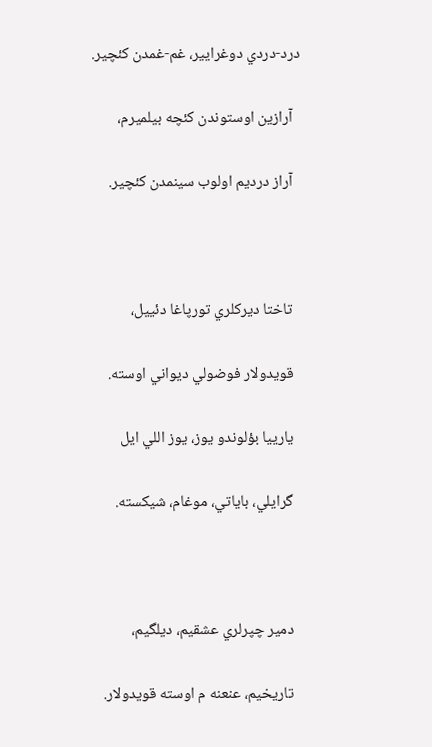درد-دردي دوغرايير، غم-غمدن کئچير.

  آرازين اوستوندن کئچه بيلميرم،

  آراز درديم اولوب سينمدن کئچير.



  تاختا ديرکلري تورپاغا دئييل،

  قويدولار فوضولي ديواني اوسته.

  يارييا بؤلوندو يوز، يوز اللي ايل

  گرايلي، باياتي، موغام، شيکسته.



  دمير چپرلري عشقيم، ديلگيم،

  تاريخيم، عنعنه م اوسته قويدولار.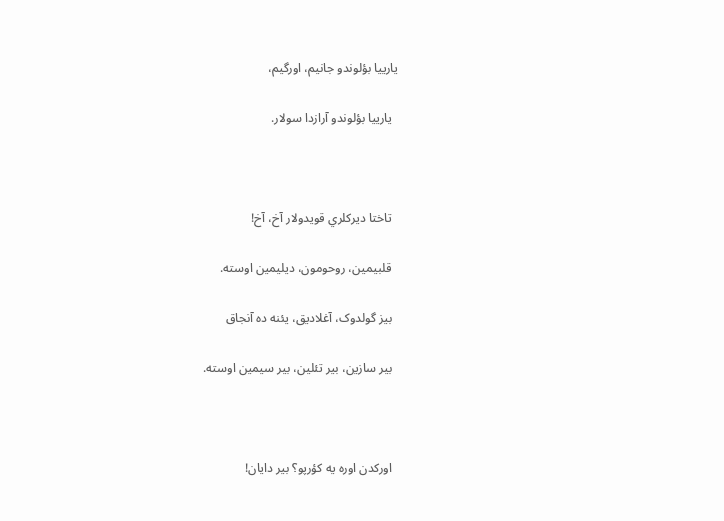يارييا بؤلوندو جانيم، اورگيم،

  يارييا بؤلوندو آرازدا سولار.



  تاختا ديرکلري قويدولار آخ، آخ!

  قلبيمين، روحومون، ديليمين اوسته.

  بيز گولدوک، آغلاديق، يئنه ده آنجاق

  بير سازين، بير تئلين، بير سيمين اوسته.



  اورکدن اوره يه کؤرپو؟ بير دايان!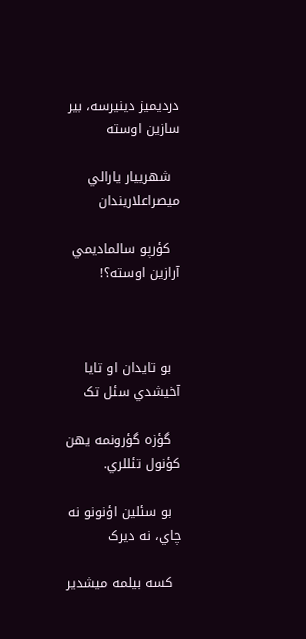درديميز دينيرسه، بير سازين اوسته

  شهرييار يارالي ميصراعلاريندان

  کؤرپو سالماديمي آرازين اوسته؟!



  بو تايدان او تايا آخيشدي سئل تک

  گؤزه گؤرونمه يهن کؤنول تئللري.

  بو سئلين اؤنونو نه چاي، نه ديرک

  کسه بيلمه ميشدير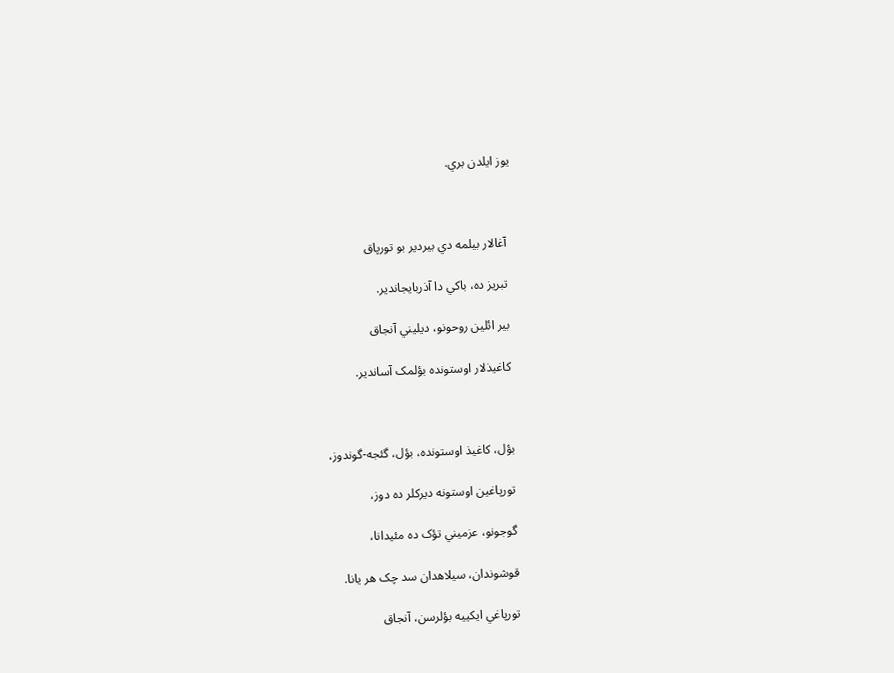يوز ايلدن بري.



  آغالار بيلمه دي بيردير بو تورپاق

  تبريز ده، باکي دا آذربايجاندير.

  بير ائلين روحونو، ديليني آنجاق

  کاغيذلار اوستونده بؤلمک آساندير.



  بؤل، کاغيذ اوستونده، بؤل، گئجه-گوندوز،

  تورپاغين اوستونه ديرکلر ده دوز،

  گوجونو، عزميني تؤک ده مئيدانا،

  قوشوندان، سيلاهدان سد چک هر يانا.

  تورپاغي ايکييه بؤلرسن، آنجاق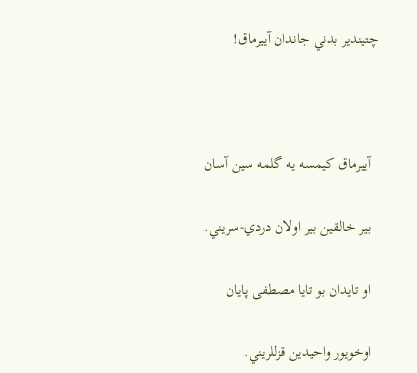چتيندير بدني جاندان آييرماق!



  آييرماق کيمسه يه گلمه سين آسان

  بير خالقين بير اولان دردي-سريني.

  او تايدان بو تايا مصطفی پايان

  اوخويور واحيدين قزللريني.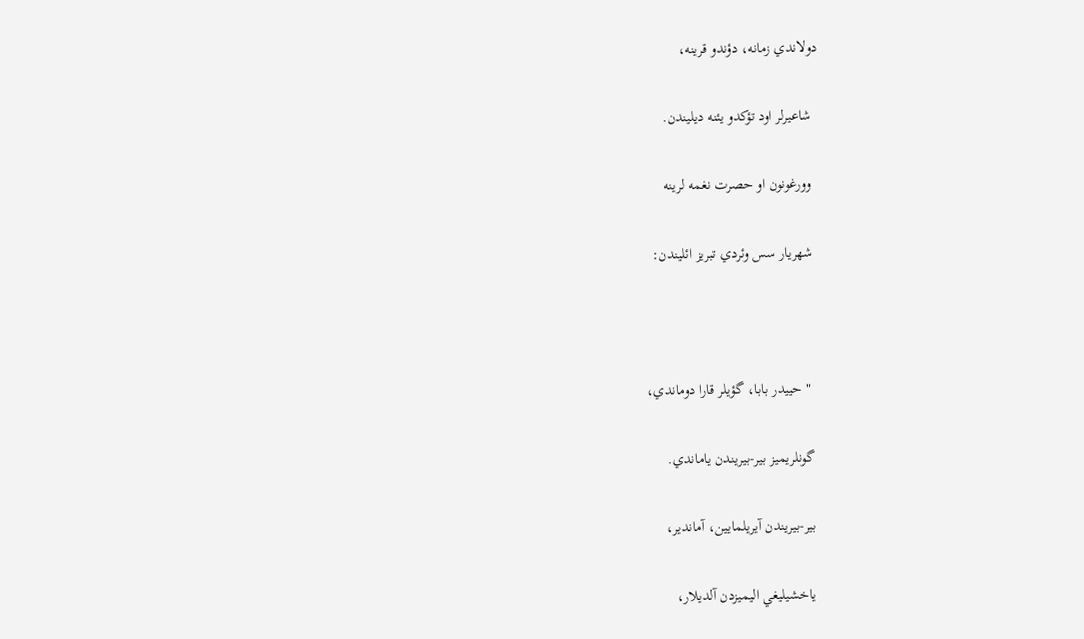دولاندي زمانه، دؤندو قرينه،

  شاعيرلر اود تؤکدو يئنه ديليندن.

  وورغونون او حصرت نغمه لرينه

  شهريار سس وئردي تبريز ائليندن:



   " حیيدر بابا، گؤيلر قارا دوماندي،

  گونلريميز بير-بيريندن ياماندي.

  بير-بيريندن آيريلمايين، آماندير،

  ياخشيليغي اليميزدن آلديلار،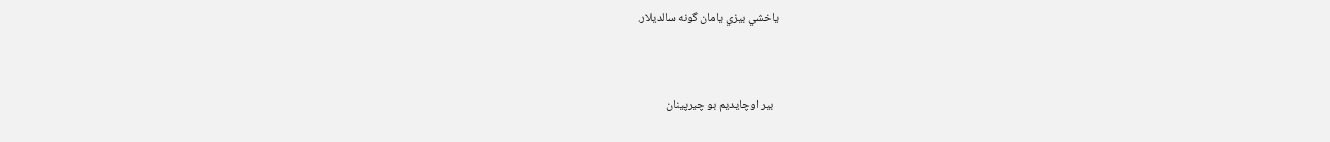ياخشي بيزي يامان گونه سالديلار.



  بير اوچايديم بو چيرپينان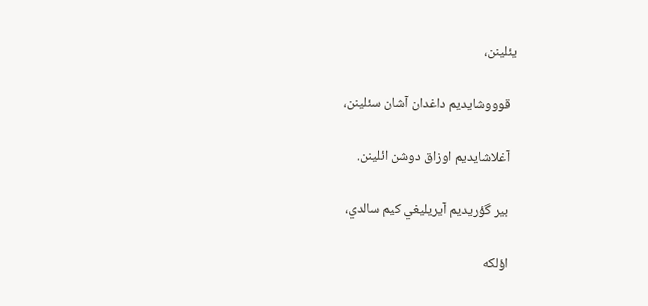يئلينن،

  قوووشايديم داغدان آشان سئلينن،

  آغلاشايديم اوزاق دوشن ائلينن.

  بير گؤريديم آيريليغي کيم سالدي،

  اؤلکه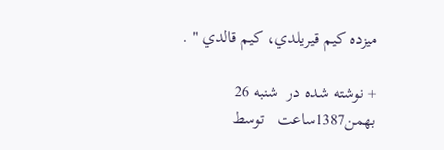ميزده کيم قيريلدي، کيم قالدي " .

+ نوشته شده در  شنبه 26 بهمن1387ساعت   توسط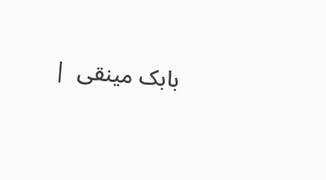بابک مینقی  |